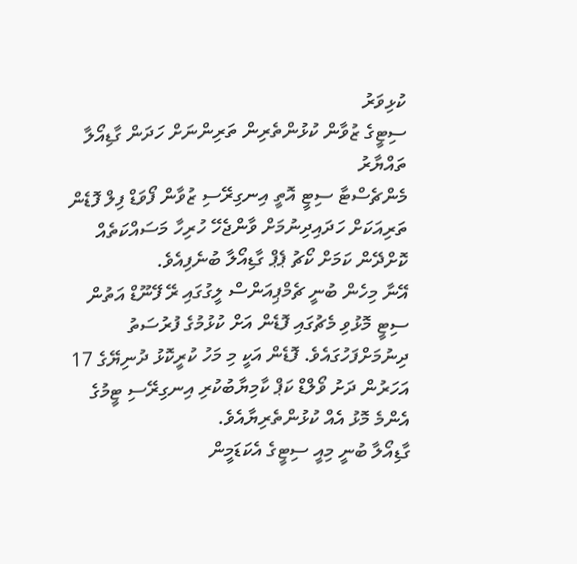ކުޅިވަރު
ސިޓީގެ ޒުވާން ކުޅުންތެރިން ތަރިންނަށް ހަދަން ގާޑިއޯލާ ތައްޔާރު
މެންޗެސްޓާ ސިޓީ އޮތީ އިނގިރޭސި ޒުވާން ފޯވަޑް ފިލް ފޮޑެން ތަރިއަކަށް ހަދައިދިނުމަށް ވާންޖެހޭ ހުރިހާ މަސައްކަތެއް ކޮށްދޭން ކަމަށް ކޯޗު ޕެޕް ގާޑިއޯލާ ބުނެފިއެވެ.
އޭނާ މިހެން ބުނީ ޗެމްޕިއަންސް ލީގުގައި ރޭ ފޭނޫޑް އަތުން ސިޓީ މޮޅުވި މެޗުގައި ފޮޑެން އަށް ކުޅުމުގެ ފުރުސަތު ދިނުމަށްފަހުގައެވެ. ފޮޑެން އަކީ މި މަހު ކުރީކޮޅު ދުނިޔޭގެ 17 އަހަރުން ދަށު ވޯލްޑް ކަޕް ކާމިޔާބުކުރި އިނގިރޭސި ޓީމުގެ އެންމެ މޮޅު އެއް ކުޅުންތެރިޔާއެވެ.
ގާޑިއޯލާ ބުނީ މިއީ ސިޓީގެ އެކަޑަމީން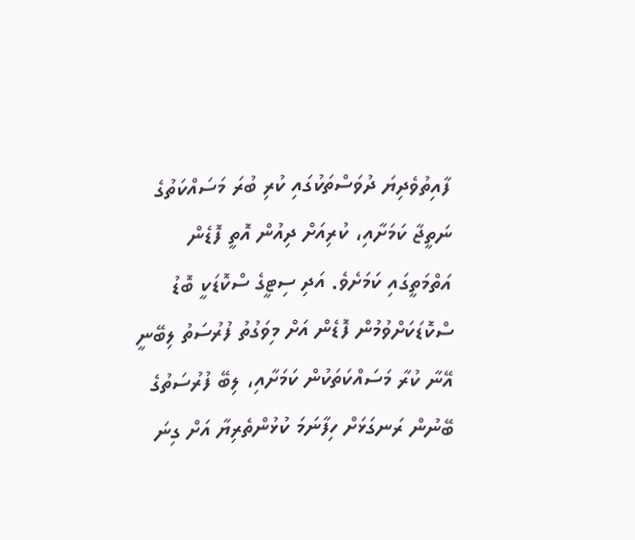ފާއިތުވެދިޔަ ދުވަސްތަކުގައި ކުރި ބުރަ މަސައްކަތުގެ ނަތީޖާ ކަމަށާއި، ކުރިއަށް ދިއުން އޮތީ ފޮޑެން އަތްމަތީގައި ކަމަށެވެ. އަދި ސިޓީގެ ސްކޮޑަކީ ބޮޑު ސްކޮޑަކަށްވުމުން ފޮޑެން އަށް މިވަގުތު ފުރުސަތު ލިބޭނީ އޭނާ ކުރާ މަސައްކަތަކުން ކަމަށާއި، ލިބޭ ފުރުސަތުގެ ބޭނުން ރަނގަޅަށް ހިފާނަމަ ކުޅުންތެރިޔާ އަށް ގިނަ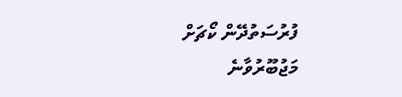ފުރުސަތުދޭން ކޯޗަށް މަޖުބޫރުވާނެ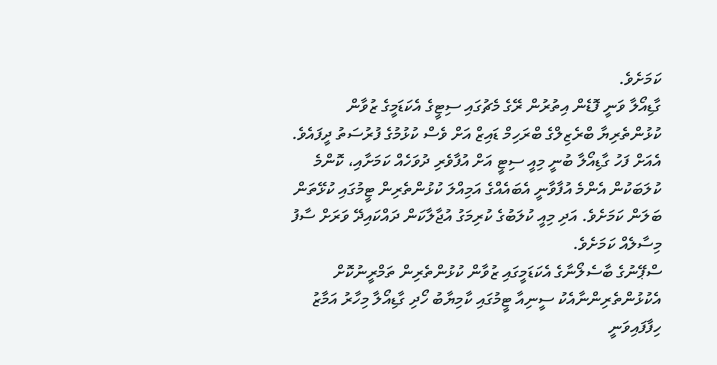ކަމަށެވެ.
ގާޑިއޯލާ ވަނީ ފޮޑެން އިތުރުން ރޭގެ މެޗުގައި ސިޓީގެ އެކަޑަމީގެ ޒުވާން ކުޅުންތެރިޔާ ބްރެޒިލްގެ ބްރަހިމް ޑައިޒް އަށް ވެސް ކުޅުމުގެ ފުރުސަތު ދީފައެވެ. އެއަށް ފަހު ގާޑިއޯލާ ބުނީ މިއީ ސިޓީ އަށް އުފާވެރި ދުވަހެއް ކަމަށާއި، ކޮންމެ ކުލަބަކުން އެންމެ އުފާވާނީ އެބައެއްގެ އަމިއްލަ ކުޅުންތެރިން ޓީމުގައި ކުޅޭތަން ބަލަން ކަމަށެވެ. އަދި މިއީ ކުލަބުގެ ކުރިމަގު އުޖާލާކަން ދައްކައިދޭ ވަރަށް ސާފު މިސާލެއް ކަމަށެވެ.
ސްޕޭނުގެ ބާސެލޯނާގެ އެކަޑަމީގައި ޒުވާން ކުޅުންތެރިން ތަމްރީނުކޮށް އެކުޅުންތެރިންނާއެކު ސީނިއާ ޓީމުގައި ކާމިޔާބު ހޯދި ގާޑިއޯލާ މިހާރު އަމާޒު ހިފާފައިވަނީ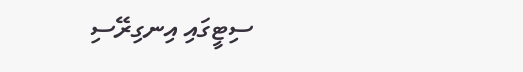ސިޓީގައި އިނގިރޭސި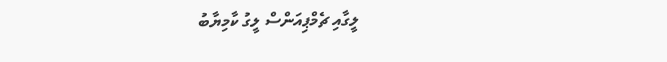ލީގާއި ޗެމްޕިއަންސް ލީގު ކާމިޔާބު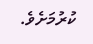ކުރުމަށެވެ.